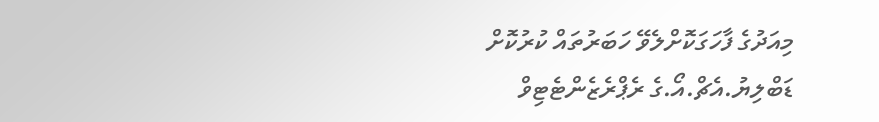މިއަދުގެ ފާހަގަކޮށްލެވޭ ހަބަރުތައް ކުރުކޮށް
ޑަބްލިޔު.އެޗް.އޯ.ގެ ރެޕްރެޒެންޓެޓިވް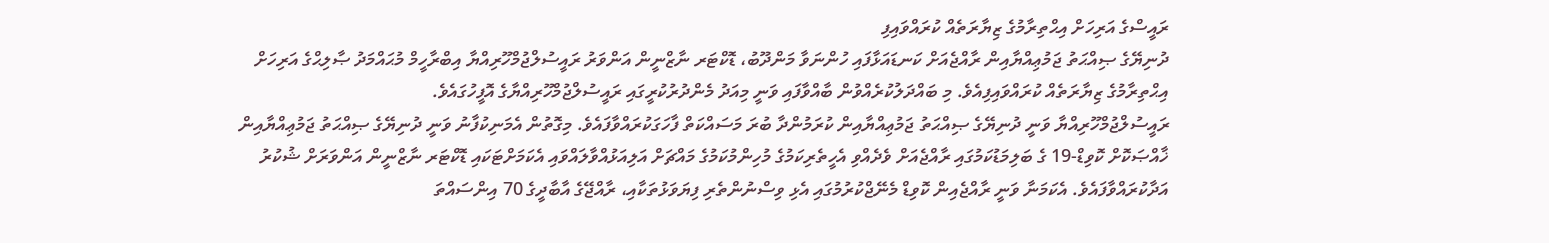ރައީސްގެ އަރިހަށް އިޙްތިރާމުގެ ޒިޔާރަތެއް ކުރައްވައިފި
ދުނިޔޭގެ ޞިއްޙަތު ޖަމުޢިއްޔާއިން ރާއްޖެއަށް ކަނޑައަޅާފައި ހުންނަވާ މަންދޫބު، ޑޮކްޓަރ ނާޒްނީން އަންވަރު ރައީސުލްޖުމްހޫރިއްޔާ އިބްރާހީމް މުޙައްމަދު ޞާލިޙްގެ އަރިހަށް އިޙްތިރާމުގެ ޒިޔާރަތެއް ކުރައްވައިފިއެވެ. މި ބައްދަލުކުރެއްވުން ބާއްވާފައި ވަނީ މިއަދު މެންދުރުކުރީގައި ރައީސުލްޖުމްހޫރިއްޔާގެ އޮފީހުގައެވެ.
ރައީސުލްޖުމްހޫރިއްޔާ ވަނީ ދުނިޔޭގެ ޞިއްޙަތު ޖަމުޢިއްޔާއިން ކުރަމުންދާ ބުރަ މަސައްކަތް ފާހަގަކުރައްވާފައެވެ. މިގޮތުން އެމަނިކުފާނު ވަނީ ދުނިޔޭގެ ޞިއްޙަތު ޖަމުޢިއްޔާއިން ޚާއްޞަކޮށް ކޮވިޑް-19 ގެ ބަލިމަޑުކަމުގައި ރާއްޖެއަށް ވެދެއްވި އެހީތެރިކަމުގެ މުހިންމުކަމުގެ މައްޗަށް އަލިއަޅުއްވާލައްވައި އެކަމަށްޓަކައި ޑޮކްޓަރ ނާޒްނީން އަންވަރަށް ޝުކުރު އަދާކުރައްވާފައެވެ. އެކަމަނާ ވަނީ ރާއްޖެއިން ކޮވިޑް މެނޭޖްކުރުމުގައި އެޅި ވިސްނުންތެރި ފިޔަވަޅުތަކާއި، ރާއްޖޭގެ އާބާދީގެ 70 އިންސައްތަ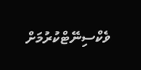ވެކްސިނޭޓްކުރުމަށް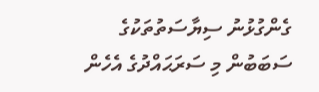ގެންގުޅުނު ސިޔާސަތުތަކުގެ ސަބަބުން މި ސަރަޙައްދުގެ އެހެން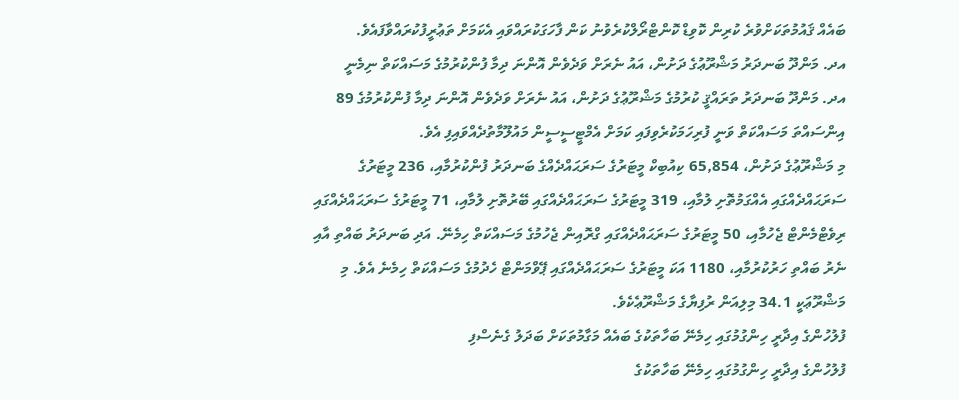ބައެއް ޤައުމުތަކަށްވުރެ ކުރިން ކޮވިޑް ކޮންޓްރޯލްކުރެވުނު ކަން ފާހަގަކުރައްވައި އެކަމަށް ތަޢުރީފުކުރައްވާފައެވެ.
އދ. މަންދޫ ބަނދަރު މަޝްރޫޢުގެ ދަށުން، އައު ނެރަށް ވަދެވެން އޮންނަ ދިމާ ފުންކުރުމުގެ މަސައްކަތް ނިމެނީ
އދ. މަންދޫ ބަނދަރު ތަރައްޤީ ކުރުމުގެ މަޝްރޫޢުގެ ދަށުން، އައު ނެރަށް ވަދެވެން އޮންނަ ދިމާ ފުންކުރުމުގެ 89 އިންސައްތަ މަސައްކަތް ވަނީ ފުރިހަމަކުރެވިފައި ކަމަށް އެމްޓީސީސީން މައުލޫމާތުދެއްވައިފި އެވެ.
މި މަޝްރޫޢުގެ ދަށުން، 65,854 ކިއުބިކް މީޓަރުގެ ސަރަޙައްދެއްގެ ބަނދަރު ފުންކުރުމާއި، 236 މީޓަރުގެ ސަރަޙައްދެއްގައި އެއްގަމުތޮށި ލުމާއި، 319 މީޓަރުގެ ސަރަޙައްދެއްގައި ބޭރުތޮށި ލުމާއި، 71 މީޓަރުގެ ސަރަޙައްދެއްގައި ރިވެޓްމެންޓް ޖެހުމާއި، 50 މީޓަރުގެ ސަރަޙައްދެއްގައި ގްރޮއިން ޖެހުމުގެ މަސައްކަތް ހިމެނޭ. އަދި ބަނދަރު ބައްތި އާއި ނެރު ބައްތި ހަރުކުރުމާއި، 1180 އަކަ މީޓަރުގެ ސަރަޙައްދެއްގައި ޕޭވްމަންޓް ހެދުމުގެ މަސައްކަތް ހިމެނެ އެވެ. މި މަޝްރޫޢަކީ 34.1 މިލިއަން ރުފިޔާގެ މަޝްރޫޢެކެވެ.
ފުލުހުންގެ އިދާރީ ހިންގުމުގައި ހިމެނޭ ބަހާތަކުގެ ބައެއް މަގާމުތަކަށް ބަދަލު ގެނެސްފި
ފުލުހުންގެ އިދާރީ ހިންގުމުގައި ހިމެނޭ ބަހާތަކުގެ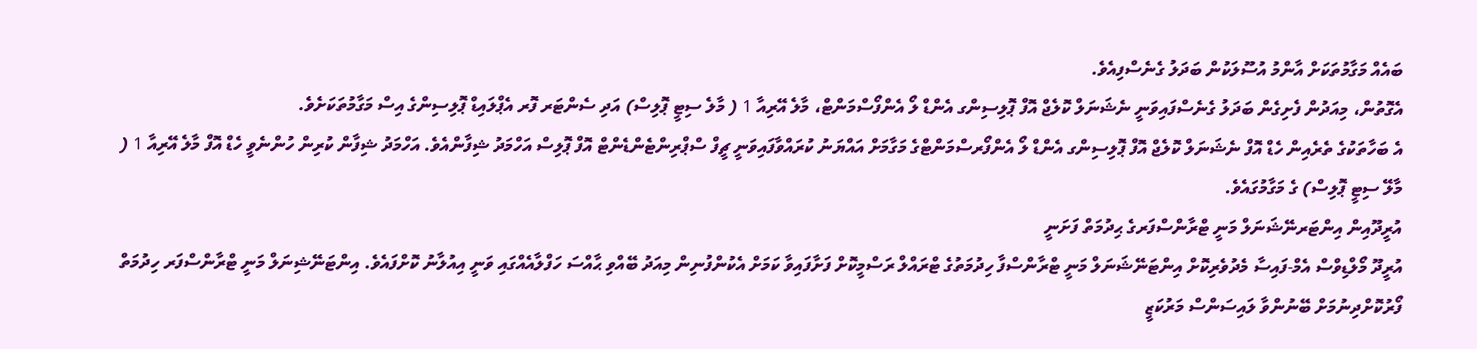ބައެއް މަގާމުތަކަށް އާންމު އުސޫލަކުން ބަދަލު ގެނެސްފިއެވެ.
އެގޮތުން، މިއަދުން ފެށިގެން ބަދަލު ގެނެސްފައިވަނީ ނެޝަނަލް ކޮލެޖް އޮފް ޕޮލިސިންގ އެންޑް ލޯ އެންފޯސްމަންޓް، މާލެ އޭރިއާ 1 ( މާލެ ސިޓީ ޕޮލިސް) އަދި ސެންޓަރ ފޮރ އެޕްލައިޑް ޕޮލިސިންގެ އިސް މަގާމުތަކަށެވެ.
އެ ބަހާތަކުގެ ތެރެއިން ހެޑް އޮފް ނެޝަނަލް ކޮލެޖް އޮފް ޕޮލިސިންގ އެންޑް ލޯ އެންފޯރސްމަންޓްގެ މަގާމަށް އައްޔަނު ކުރައްވާފައިވަނީ ޗީފް ސްޕްރިންޓެންޑެންޓް އޮފް ޕޮލިސް އަހްމަދު ޝިފާންއެވެ. އަހްމަދު ޝިފާން ކުރިން ހުންނެވީ ހެޑް އޮފް މާލެ އޭރިއާ 1 ( މާލޭ ސިޓީ ޕޮލިސް) ގެ މަގާމުގައެވެ.
އުރީދޫއިން އިންޓަރނޭޝަނަލް މަނީ ޓްރާންސްފަރގެ ޙިދުމަތް ފަށަނީ
އުރީދޫ މޯލްޑިވްސް އެމް-ފައިސާ މެދުވެރިކޮށް އިންޓަނޭޝަނަލް މަނީ ޓްރާންސްފާ ހިދުމަތުގެ ޓްރައްލް ރަސްމީކޮށް ފަށާފައިވާ ކަމަށް އެކުންފުނިން މިއަދު ބޭއްވި ޙާއްސަ ހަފްލާއެއްގައި ވަނީ އިއުލާނު ކޮށްފައެވެ. އިންޓަނޭޝިނަލް މަނީ ޓްރާންސްފަރ ހިދުމަތް ފޯރުކޮށްދިނުމަށް ބޭނުންވާ ލައިސަންސް މަރުކަޒީ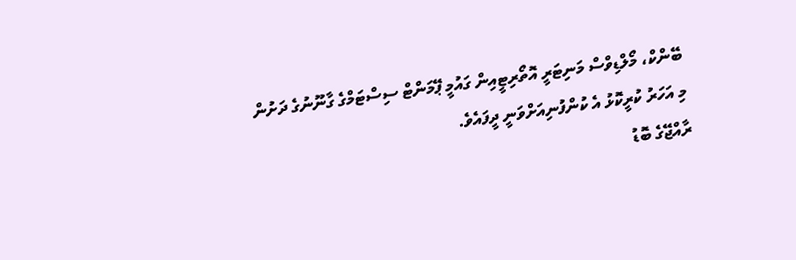ބޭންކް، މޯލްޑިވްސް މަނިޓަރީ އޮތޯރިޓީއިން ގައުމީ ޕޭމަންޓް ސިސްޓަމްގެ ގާނޫނުގެ ދަށުން މި އަހަރު ކުރީކޮޅު އެ ކުންފުނިއަށްވަނީ ދީފައެވެ.
ރާއްޖޭގެ ބޮޑު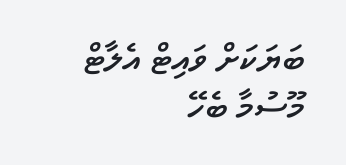ބަޔަކަށް ވައިޓް އެލާޓް
މޫސުމާ ބެހޭ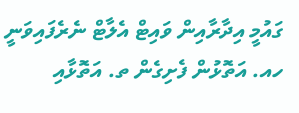ގައުމީ އިދާރާއިން ވައިޓް އެލާޓް ނެރެފައިވަނީ ހއ. އަތޮޅުން ފެށިގެން ތ. އަތޮޅާއި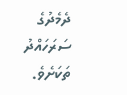ދެމެދުގެ ސަރަހައްދު ތަކަށެވެ.